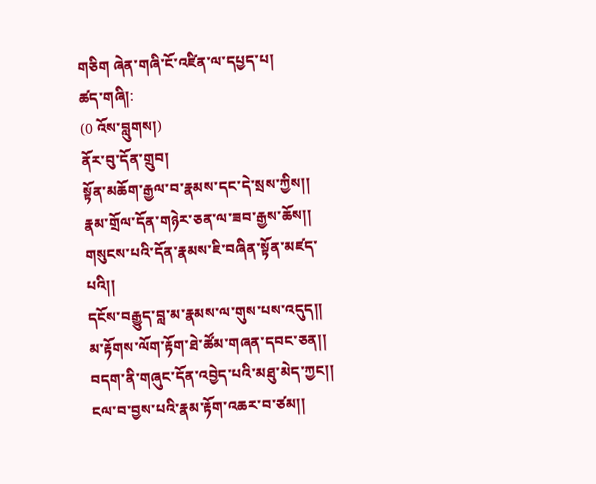གཅིག ཞེན་གཞི་ངོ་འཛིན་ལ་དཔྱད་པ།
ཚད་གཞི།:
(0 འོས་བླུགས།)
ནོར་བུ་དོན་གྲུབ།
སྟོན་མཆོག་རྒྱལ་བ་རྣམས་དང་དེ་སྲས་ཀྱིས།།
རྣམ་གྲོལ་དོན་གཉེར་ཅན་ལ་ཟབ་རྒྱས་ཆོས།།
གསུངས་པའི་དོན་རྣམས་ཇི་བཞིན་སྟོན་མཛད་པའི།།
དངོས་བརྒྱུད་བླ་མ་རྣམས་ལ་གུས་པས་འདུད།།
མ་རྟོགས་ལོག་རྟོག་ཐེ་ཚོམ་གཞན་དབང་ཅན།།
བདག་ནི་གཞུང་དོན་འབྱེད་པའི་མཐུ་མེད་ཀྱང།།
ངལ་བ་བྱས་པའི་རྣམ་རྟོག་འཆར་བ་ཙམ།།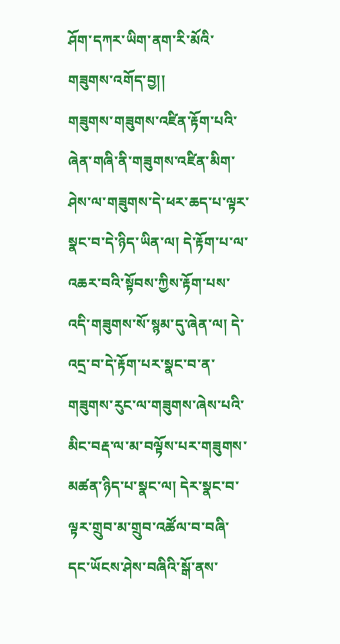ཤོག་དཀར་ཡིག་ནག་རི་མོའི་གཟུགས་འགོད་བྱ།།
གཟུགས་གཟུགས་འཛིན་རྟོག་པའི་ཞེན་གཞི་ནི་གཟུགས་འཛིན་མིག་ཤེས་ལ་གཟུགས་དེ་ཕར་ཆད་པ་ལྟར་སྣང་བ་དེ་ཉིད་ཡིན་ལ། དེ་རྟོག་པ་ལ་འཆར་བའི་སྟོབས་ཀྱིས་རྟོག་པས་འདི་གཟུགས་སོ་སྙམ་དུ་ཞེན་ལ། དེ་འདྲ་བ་དེ་རྟོག་པར་སྣང་བ་ན་གཟུགས་རུང་ལ་གཟུགས་ཞེས་པའི་མིང་བརྡ་ལ་མ་བལྟོས་པར་གཟུགས་མཚན་ཉིད་པ་སྣང་ལ། དེར་སྣང་བ་ལྟར་གྲུབ་མ་གྲུབ་འཚོལ་བ་བཞི་དང་ཡོངས་ཤེས་བཞིའི་སྒོ་ནས་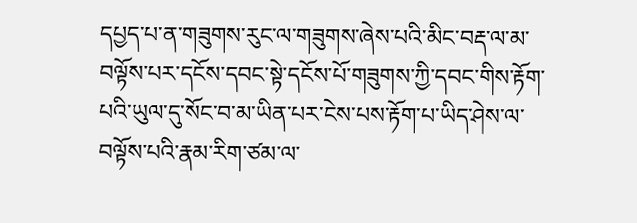དཔྱད་པ་ན་གཟུགས་རུང་ལ་གཟུགས་ཞེས་པའི་མིང་བརྡ་ལ་མ་བལྟོས་པར་དངོས་དབང་སྟེ་དངོས་པོ་གཟུགས་ཀྱི་དབང་གིས་རྟོག་པའི་ཡུལ་དུ་སོང་བ་མ་ཡིན་པར་ངེས་པས་རྟོག་པ་ཡིད་ཤེས་ལ་བལྟོས་པའི་རྣམ་རིག་ཙམ་ལ་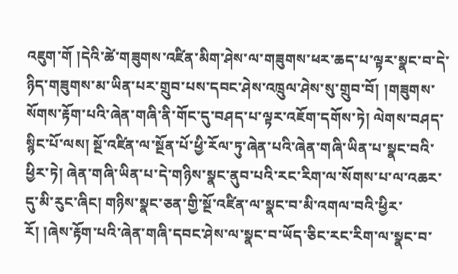འཇུག་གོ །དེའི་ཚེ་གཟུགས་འཛིན་མིག་ཤེས་ལ་གཟུགས་ཕར་ཆད་པ་ལྟར་སྣང་བ་དེ་ཉིད་གཟུགས་མ་ཡིན་པར་གྲུབ་པས་དབང་ཤེས་འཁྲུལ་ཤེས་སུ་གྲུབ་བོ། །གཟུགས་སོགས་རྟོག་པའི་ཞེན་གཞི་ནི་གོང་དུ་བཤད་པ་ལྟར་འཇོག་དགོས་ཏེ། ལེགས་བཤད་སྙིང་པོ་ལས། སྔོ་འཛིན་ལ་སྔོན་པོ་ཕྱི་རོལ་ཏུ་ཞེན་པའི་ཞེན་གཞི་ཡིན་པ་སྣང་བའི་ཕྱིར་ཏེ། ཞེན་གཞི་ཡིན་པ་དེ་གཉིས་སྣང་ནུབ་པའི་རང་རིག་ལ་སོགས་པ་ལ་འཆར་དུ་མི་རུང་ཞིང། གཉིས་སྣང་ཅན་གྱི་སྔོ་འཛིན་ལ་སྣང་བ་མི་འགལ་བའི་ཕྱིར་རོ། །ཞེས་རྟོག་པའི་ཞེན་གཞི་དབང་ཤེས་ལ་སྣང་བ་ཡོད་ཅིང་རང་རིག་ལ་སྣང་བ་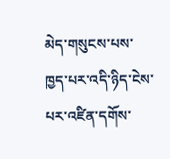མེད་གསུངས་པས་ཁྱད་པར་འདི་ཉིད་ངེས་པར་འཛིན་དགོས་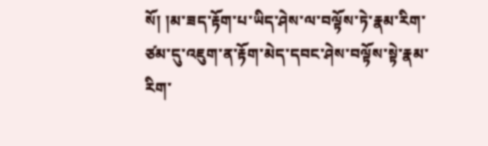སོ། །མ་ཟད་རྟོག་པ་ཡིད་ཤེས་ལ་བལྟོས་ཏེ་རྣམ་རིག་ཙམ་དུ་འཇུག་ན་རྟོག་མེད་དབང་ཤེས་བལྟོས་སྟེ་རྣམ་རིག་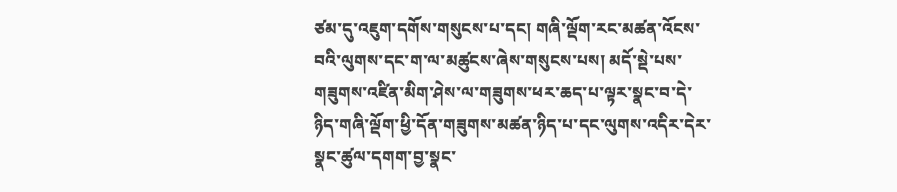ཙམ་དུ་འཇུག་དགོས་གསུངས་པ་དང། གཞི་ལྡོག་རང་མཚན་འོངས་བའི་ལུགས་དང་ག་ལ་མཚུངས་ཞེས་གསུངས་པས། མདོ་སྡེ་པས་གཟུགས་འཛིན་མིག་ཤེས་ལ་གཟུགས་ཕར་ཆད་པ་ལྟར་སྣང་བ་དེ་ཉིད་གཞི་ལྡོག་ཕྱི་དོན་གཟུགས་མཚན་ཉིད་པ་དང་ལུགས་འདིར་དེར་སྣང་ཚུལ་དགག་བྱ་སྣང་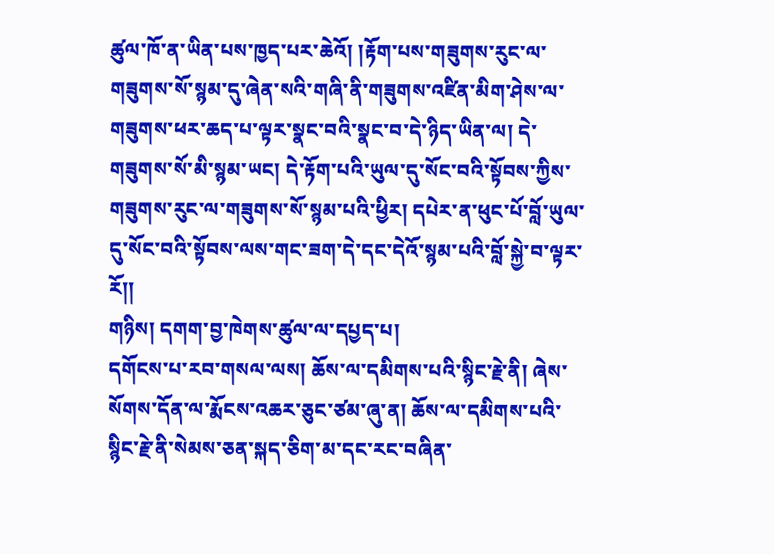ཚུལ་ཁོ་ན་ཡིན་པས་ཁྱད་པར་ཆེའོ། །རྟོག་པས་གཟུགས་རུང་ལ་གཟུགས་སོ་སྙམ་དུ་ཞེན་སའི་གཞི་ནི་གཟུགས་འཛིན་མིག་ཤེས་ལ་གཟུགས་ཕར་ཆད་པ་ལྟར་སྣང་བའི་སྣང་བ་དེ་ཉིད་ཡིན་ལ། དེ་གཟུགས་སོ་མི་སྙམ་ཡང། དེ་རྟོག་པའི་ཡུལ་དུ་སོང་བའི་སྟོབས་ཀྱིས་གཟུགས་རུང་ལ་གཟུགས་སོ་སྙམ་པའི་ཕྱིར། དཔེར་ན་ཕུང་པོ་བློ་ཡུལ་དུ་སོང་བའི་སྟོབས་ལས་གང་ཟག་དེ་དང་དེའོ་སྙམ་པའི་བློ་སྐྱེ་བ་ལྟར་རོ།།
གཉིས། དགག་བྱ་ཁེགས་ཚུལ་ལ་དཔྱད་པ།
དགོངས་པ་རབ་གསལ་ལས། ཆོས་ལ་དམིགས་པའི་སྙིང་རྗེ་ནི། ཞེས་སོགས་དོན་ལ་རྨོངས་འཆར་ཅུང་ཙམ་ཞུ་ན། ཆོས་ལ་དམིགས་པའི་སྙིང་རྗེ་ནི་སེམས་ཅན་སྐད་ཅིག་མ་དང་རང་བཞིན་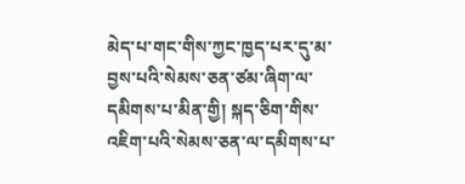མེད་པ་གང་གིས་ཀྱང་ཁྱད་པར་དུ་མ་བྱས་པའི་སེམས་ཅན་ཙམ་ཞིག་ལ་དམིགས་པ་མིན་གྱི། སྐད་ཅིག་གིས་འཇིག་པའི་སེམས་ཅན་ལ་དམིགས་པ་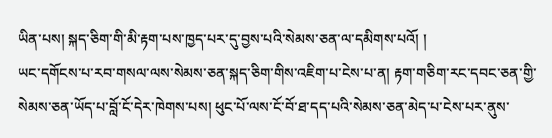ཡིན་པས། སྐད་ཅིག་གི་མི་རྟག་པས་ཁྱད་པར་དུ་བྱས་པའི་སེམས་ཅན་ལ་དམིགས་པའོ། །
ཡང་དགོངས་པ་རབ་གསལ་ལས་སེམས་ཅན་སྐད་ཅིག་གིས་འཇིག་པ་ངེས་པ་ན། རྟག་གཅིག་རང་དབང་ཅན་གྱི་སེམས་ཅན་ཡོད་པ་བློ་ངོ་དེར་ཁེགས་པས། ཕུང་པོ་ལས་ངོ་བོ་ཐ་དད་པའི་སེམས་ཅན་མེད་པ་ངེས་པར་ནུས་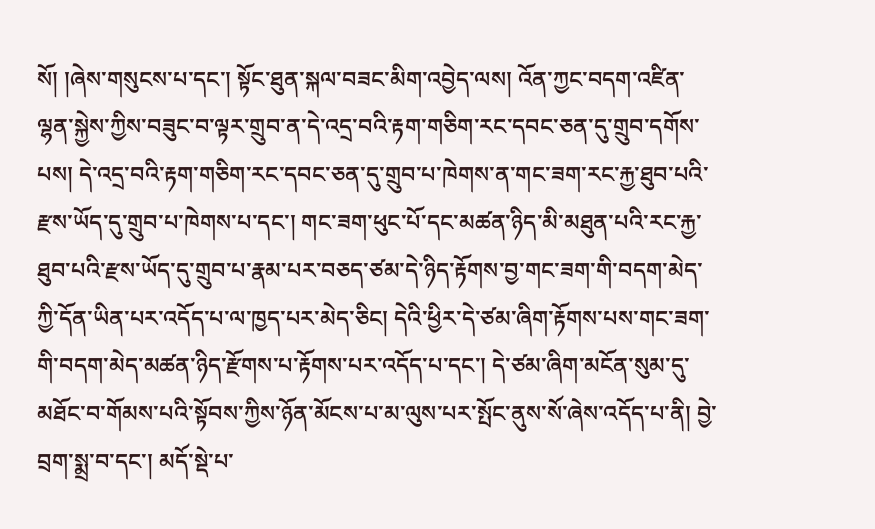སོ། །ཞེས་གསུངས་པ་དང་། སྟོང་ཐུན་སྐལ་བཟང་མིག་འབྱེད་ལས། འོན་ཀྱང་བདག་འཛིན་ལྷན་སྐྱེས་ཀྱིས་བཟུང་བ་ལྟར་གྲུབ་ན་དེ་འདྲ་བའི་རྟག་གཅིག་རང་དབང་ཅན་དུ་གྲུབ་དགོས་པས། དེ་འདྲ་བའི་རྟག་གཅིག་རང་དབང་ཅན་དུ་གྲུབ་པ་ཁེགས་ན་གང་ཟག་རང་རྐྱ་ཐུབ་པའི་རྫས་ཡོད་དུ་གྲུབ་པ་ཁེགས་པ་དང་། གང་ཟག་ཕུང་པོ་དང་མཚན་ཉིད་མི་མཐུན་པའི་རང་རྐྱ་ཐུབ་པའི་རྫས་ཡོད་དུ་གྲུབ་པ་རྣམ་པར་བཅད་ཙམ་དེ་ཉིད་རྟོགས་བྱ་གང་ཟག་གི་བདག་མེད་ཀྱི་དོན་ཡིན་པར་འདོད་པ་ལ་ཁྱད་པར་མེད་ཅིང། དེའི་ཕྱིར་དེ་ཙམ་ཞིག་རྟོགས་པས་གང་ཟག་གི་བདག་མེད་མཚན་ཉིད་རྫོགས་པ་རྟོགས་པར་འདོད་པ་དང་། དེ་ཙམ་ཞིག་མངོན་སུམ་དུ་མཐོང་བ་གོམས་པའི་སྟོབས་ཀྱིས་ཉོན་མོངས་པ་མ་ལུས་པར་སྤོང་ནུས་སོ་ཞེས་འདོད་པ་ནི། བྱེ་བྲག་སྨྲ་བ་དང་། མདོ་སྡེ་པ་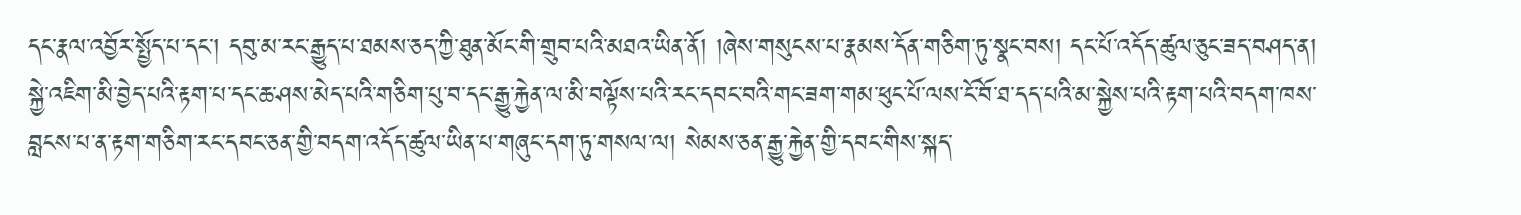དང་རྣལ་འབྱོར་སྤྱོད་པ་དང་། དབུ་མ་རང་རྒྱུད་པ་ཐམས་ཅད་ཀྱི་ཐུན་མོང་གི་གྲུབ་པའི་མཐའ་ཡིན་ནོ། །ཞེས་གསུངས་པ་རྣམས་དོན་གཅིག་ཏུ་སྣང་བས། དང་པོ་འདོད་ཚུལ་ཅུང་ཟད་བཤད་ན། སྐྱེ་འཇིག་མི་བྱེད་པའི་རྟག་པ་དང་ཆ་ཤས་མེད་པའི་གཅིག་པུ་བ་དང་རྒྱུ་རྐྱེན་ལ་མི་བལྟོས་པའི་རང་དབང་བའི་གང་ཟག་གམ་ཕུང་པོ་ལས་ངོ་བོ་ཐ་དད་པའི་མ་སྐྱེས་པའི་རྟག་པའི་བདག་ཁས་བླངས་པ་ན་རྟག་གཅིག་རང་དབང་ཅན་གྱི་བདག་འདོད་ཚུལ་ཡིན་པ་གཞུང་དག་ཏུ་གསལ་ལ། སེམས་ཅན་རྒྱུ་རྐྱེན་གྱི་དབང་གིས་སྐད་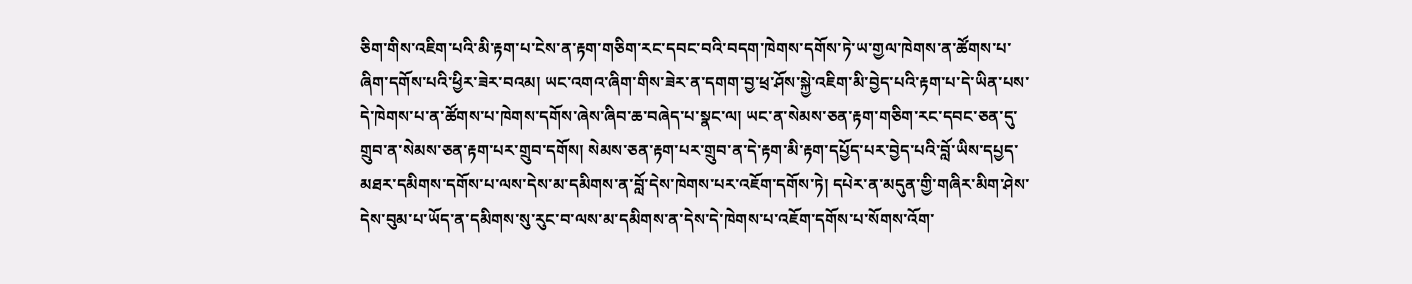ཅིག་གིས་འཇིག་པའི་མི་རྟག་པ་ངེས་ན་རྟག་གཅིག་རང་དབང་བའི་བདག་ཁེགས་དགོས་ཏེ་ཡ་གྱལ་ཁེགས་ན་ཚོགས་པ་ཞིག་དགོས་པའི་ཕྱིར་ཟེར་བའམ། ཡང་འགའ་ཞིག་གིས་ཟེར་ན་དགག་བྱ་ཕྲ་ཤོས་སྐྱེ་འཇིག་མི་བྱེད་པའི་རྟག་པ་དེ་ཡིན་པས་དེ་ཁེགས་པ་ན་ཚོགས་པ་ཁེགས་དགོས་ཞེས་ཞིབ་ཆ་བཞེད་པ་སྣང་ལ། ཡང་ན་སེམས་ཅན་རྟག་གཅིག་རང་དབང་ཅན་དུ་གྲུབ་ན་སེམས་ཅན་རྟག་པར་གྲུབ་དགོས། སེམས་ཅན་རྟག་པར་གྲུབ་ན་དེ་རྟག་མི་རྟག་དཔྱོད་པར་བྱེད་པའི་བློ་ཡིས་དཔྱད་མཐར་དམིགས་དགོས་པ་ལས་དེས་མ་དམིགས་ན་བློ་དེས་ཁེགས་པར་འཇོག་དགོས་ཏེ། དཔེར་ན་མདུན་གྱི་གཞིར་མིག་ཤེས་དེས་བུམ་པ་ཡོད་ན་དམིགས་སུ་རུང་བ་ལས་མ་དམིགས་ན་དེས་དེ་ཁེགས་པ་འཇོག་དགོས་པ་སོགས་འོག་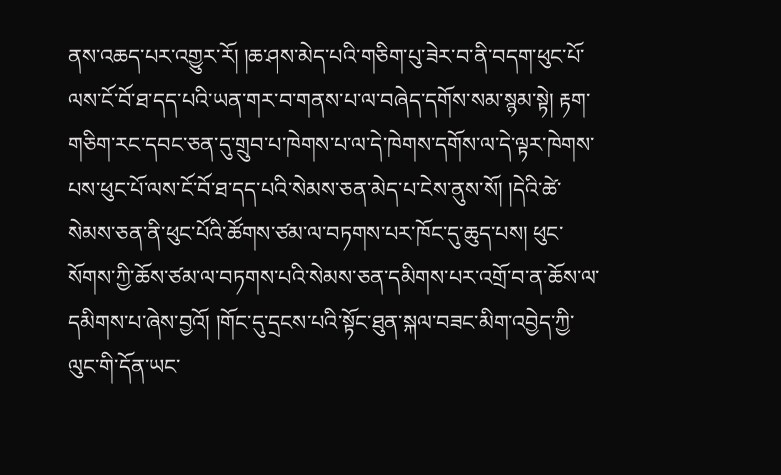ནས་འཆད་པར་འགྱུར་རོ། །ཆ་ཤས་མེད་པའི་གཅིག་པུ་ཟེར་བ་ནི་བདག་ཕུང་པོ་ལས་ངོ་བོ་ཐ་དད་པའི་ཡན་གར་བ་གནས་པ་ལ་བཞེད་དགོས་སམ་སྙམ་སྟེ། རྟག་གཅིག་རང་དབང་ཅན་དུ་གྲུབ་པ་ཁེགས་པ་ལ་དེ་ཁེགས་དགོས་ལ་དེ་ལྟར་ཁེགས་པས་ཕུང་པོ་ལས་ངོ་བོ་ཐ་དད་པའི་སེམས་ཅན་མེད་པ་ངེས་ནུས་སོ། །དེའི་ཚེ་སེམས་ཅན་ནི་ཕུང་པོའི་ཚོགས་ཙམ་ལ་བཏགས་པར་ཁོང་དུ་ཆུད་པས། ཕུང་སོགས་ཀྱི་ཆོས་ཙམ་ལ་བཏགས་པའི་སེམས་ཅན་དམིགས་པར་འགྲོ་བ་ན་ཆོས་ལ་དམིགས་པ་ཞེས་བྱའོ། །གོང་དུ་དྲངས་པའི་སྟོང་ཐུན་སྐལ་བཟང་མིག་འབྱེད་ཀྱི་ལུང་གི་དོན་ཡང་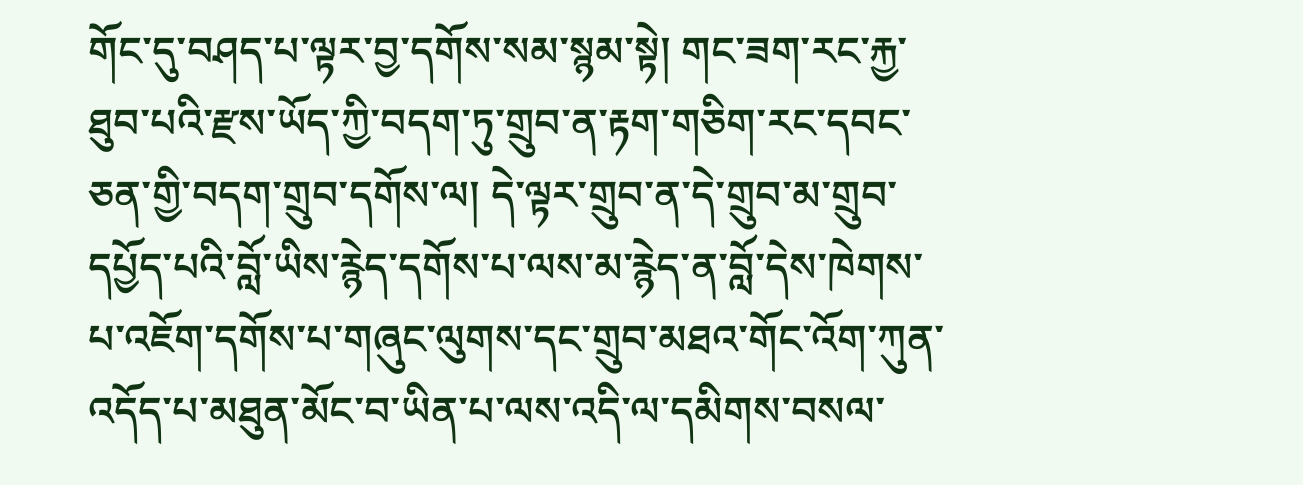གོང་དུ་བཤད་པ་ལྟར་བྱ་དགོས་སམ་སྙམ་སྟེ། གང་ཟག་རང་རྐྱ་ཐུབ་པའི་རྫས་ཡོད་ཀྱི་བདག་ཏུ་གྲུབ་ན་རྟག་གཅིག་རང་དབང་ཅན་གྱི་བདག་གྲུབ་དགོས་ལ། དེ་ལྟར་གྲུབ་ན་དེ་གྲུབ་མ་གྲུབ་དཔྱོད་པའི་བློ་ཡིས་རྙེད་དགོས་པ་ལས་མ་རྙེད་ན་བློ་དེས་ཁེགས་པ་འཇོག་དགོས་པ་གཞུང་ལུགས་དང་གྲུབ་མཐའ་གོང་འོག་ཀུན་འདོད་པ་མཐུན་མོང་བ་ཡིན་པ་ལས་འདི་ལ་དམིགས་བསལ་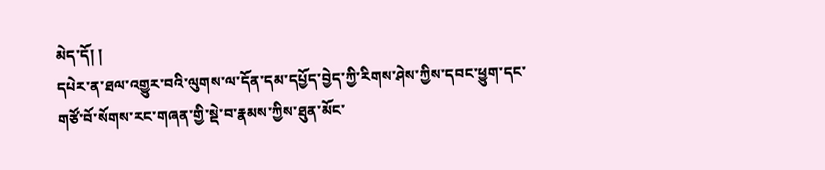མེད་དོ། །
དཔེར་ན་ཐལ་འགྱུར་བའི་ལུགས་ལ་དོན་དམ་དཔྱོད་བྱེད་ཀྱི་རིགས་ཤེས་ཀྱིས་དབང་ཕྱུག་དང་གཙོ་བོ་སོགས་རང་གཞན་གྱི་སྡེ་བ་རྣམས་ཀྱིས་ཐུན་མོང་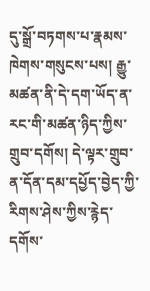དུ་སྒྲོ་བཏགས་པ་རྣམས་ཁེགས་གསུངས་པས། རྒྱུ་མཚན་ནི་དེ་དག་ཡོད་ན་རང་གི་མཚན་ཉིད་ཀྱིས་གྲུབ་དགོས། དེ་ལྟར་གྲུབ་ན་དོན་དམ་དཔྱོད་བྱེད་ཀྱི་རིགས་ཤེས་ཀྱིས་རྙེད་དགོས་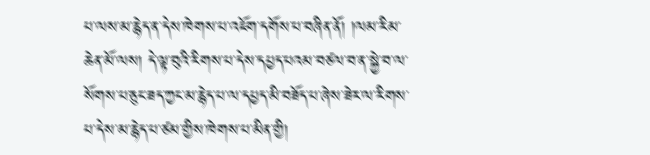པ་ལས་མ་རྙེད་ན་དེས་ཁེགས་པ་འཇོག་དགོས་པ་བཞིན་ནོ། །ལམ་རིམ་ཆེན་མོ་ལས། དེ་ལྟ་བུའི་རིགས་པ་དེས་དཔྱད་པའམ་བཙལ་བ་ན་སྐྱེ་བ་ལ་སོགས་པ་ཅུང་ཟད་ཀྱང་མ་རྙེད་པ་ལ་དཔྱད་མི་བཟོད་པ་ཞེས་ཟེར་ལ་རིགས་པ་དེས་མ་རྙེད་པ་ཙམ་གྱིས་ཁེགས་པ་མིན་གྱི།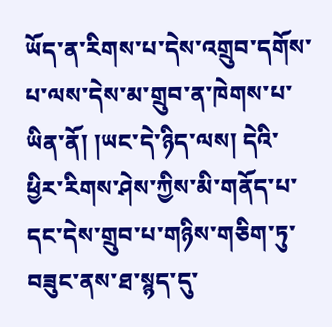ཡོད་ན་རིགས་པ་དེས་འགྲུབ་དགོས་པ་ལས་དེས་མ་གྲུབ་ན་ཁེགས་པ་ཡིན་ནོ། །ཡང་དེ་ཉིད་ལས། དེའི་ཕྱིར་རིགས་ཤེས་ཀྱིས་མི་གནོད་པ་དང་དེས་གྲུབ་པ་གཉིས་གཅིག་ཏུ་བཟུང་ནས་ཐ་སྙད་དུ་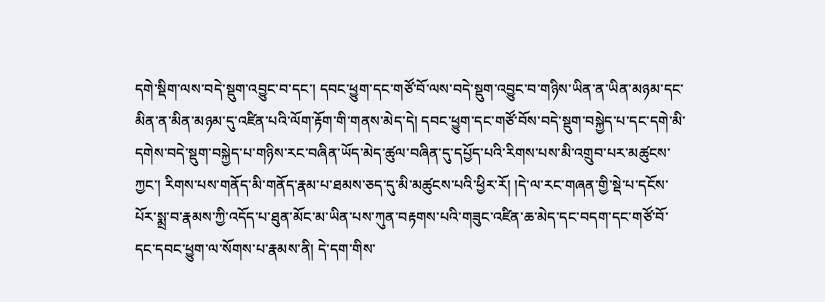དགེ་སྡིག་ལས་བདེ་སྡུག་འབྱུང་བ་དང་། དབང་ཕྱུག་དང་གཙོ་བོ་ལས་བདེ་སྡུག་འབྱུང་བ་གཉིས་ཡིན་ན་ཡིན་མཉམ་དང་མིན་ན་མིན་མཉམ་དུ་འཛིན་པའི་ལོག་རྟོག་གི་གནས་མེད་དེ། དབང་ཕྱུག་དང་གཙོ་བོས་བདེ་སྡུག་བསྐྱེད་པ་དང་དགེ་མི་དགེས་བདེ་སྡུག་བསྐྱེད་པ་གཉིས་རང་བཞིན་ཡོད་མེད་ཚུལ་བཞིན་དུ་དཔྱོད་པའི་རིགས་པས་མི་འགྲུབ་པར་མཚུངས་ཀྱང་། རིགས་པས་གནོད་མི་གནོད་རྣམ་པ་ཐམས་ཅད་དུ་མི་མཚུངས་པའི་ཕྱིར་རོ། །དེ་ལ་རང་གཞན་གྱི་སྡེ་པ་དངོས་པོར་སྨྲ་བ་རྣམས་ཀྱི་འདོད་པ་ཐུན་མོང་མ་ཡིན་པས་ཀུན་བརྟགས་པའི་གཟུང་འཛིན་ཆ་མེད་དང་བདག་དང་གཙོ་བོ་དང་དབང་ཕྱུག་ལ་སོགས་པ་རྣམས་ནི། དེ་དག་གིས་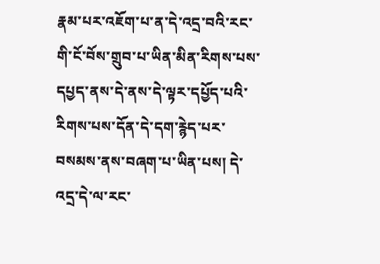རྣམ་པར་འཇོག་པ་ན་དེ་འདྲ་བའི་རང་གི་ངོ་བོས་གྲུབ་པ་ཡིན་མིན་རིགས་པས་དཔྱད་ནས་དེ་ནས་དེ་ལྟར་དཔྱོད་པའི་རིགས་པས་དོན་དེ་དག་རྙེད་པར་བསམས་ནས་བཞག་པ་ཡིན་པས། དེ་འདྲ་དེ་ལ་རང་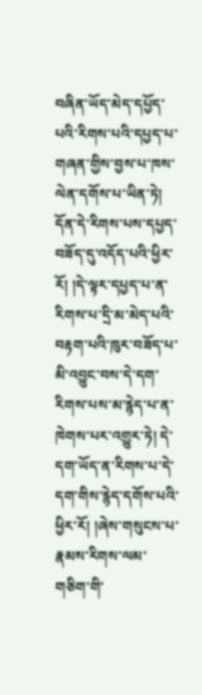བཞིན་ཡོད་མེད་དཔྱོད་པའི་རིགས་པའི་དཔྱད་པ་གཞན་གྱིས་བྱས་པ་ཁས་ལེན་དགོས་པ་ཡིན་ཏེ། དོན་དེ་རིགས་པས་དཔྱད་བཟོད་དུ་འདོད་པའི་ཕྱིར་རོ། །དེ་ལྟར་དཔྱད་པ་ན་རིགས་པ་དྲི་མ་མེད་པའི་བརྟག་པའི་ཁུར་བཟོད་པ་མི་འབྱུང་བས་དེ་དག་རིགས་པས་མ་རྙེད་པ་ན་ཁེགས་པར་འགྱུར་ཏེ། དེ་དག་ཡོད་ན་རིགས་པ་དེ་དག་གིས་རྙེད་དགོས་པའི་ཕྱིར་རོ། །ཞེས་གསུངས་པ་རྣམས་རིགས་ལམ་གཅིག་གི་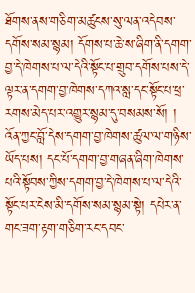ཐོགས་ནས་གཅིག་མཚུངས་སུ་ལན་འདེབས་དགོས་སམ་སྙམ། དོགས་པ་ཆེ་ས་ཞིག་ནི་དགག་བྱ་དེ་ཁེགས་པ་ལ་དེའི་སྟོང་པ་གྲུབ་དགོས་པས་དེ་ལྟར་ན་དགག་བྱ་ཁེགས་དཀའ་སླ་དང་སྟོང་པ་ཕྲ་རགས་མེད་པར་འགྱུར་སྙམ་དུ་བསམས་སོ། །
འོན་ཀྱང་བློ་དེས་དགག་བྱ་ཁེགས་ཚུལ་ལ་གཉིས་ཡོད་པས། དང་པོ་དགག་བྱ་གཞན་ཞིག་ཁེགས་པའི་སྟོབས་ཀྱིས་དགག་བྱ་དེ་ཁེགས་པ་ལ་དེའི་སྟོང་པར་ངེས་མི་དགོས་སམ་སྙམ་སྟེ། དཔེར་ན་གང་ཟག་རྟག་གཅིག་རང་དབང་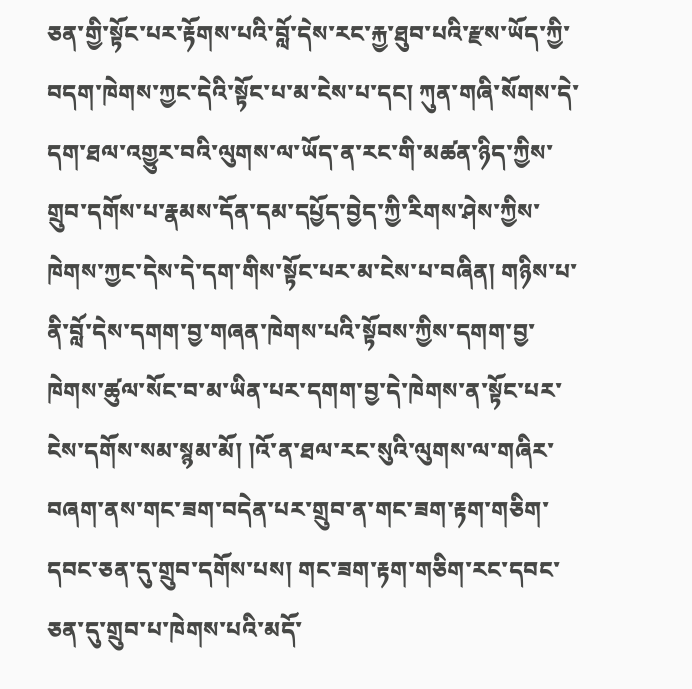ཅན་གྱི་སྟོང་པར་རྟོགས་པའི་བློ་དེས་རང་རྐྱ་ཐུབ་པའི་རྫས་ཡོད་ཀྱི་བདག་ཁེགས་ཀྱང་དེའི་སྟོང་པ་མ་ངེས་པ་དང། ཀུན་གཞི་སོགས་དེ་དག་ཐལ་འགྱུར་བའི་ལུགས་ལ་ཡོད་ན་རང་གི་མཚན་ཉིད་ཀྱིས་གྲུབ་དགོས་པ་རྣམས་དོན་དམ་དཔྱོད་བྱེད་ཀྱི་རིགས་ཤེས་ཀྱིས་ཁེགས་ཀྱང་དེས་དེ་དག་གིས་སྟོང་པར་མ་ངེས་པ་བཞིན། གཉིས་པ་ནི་བློ་དེས་དགག་བྱ་གཞན་ཁེགས་པའི་སྟོབས་ཀྱིས་དགག་བྱ་ཁེགས་ཚུལ་སོང་བ་མ་ཡིན་པར་དགག་བྱ་དེ་ཁེགས་ན་སྟོང་པར་ངེས་དགོས་སམ་སྙམ་མོ། །འོ་ན་ཐལ་རང་སུའི་ལུགས་ལ་གཞིར་བཞག་ནས་གང་ཟག་བདེན་པར་གྲུབ་ན་གང་ཟག་རྟག་གཅིག་དབང་ཅན་དུ་གྲུབ་དགོས་པས། གང་ཟག་རྟག་གཅིག་རང་དབང་ཅན་དུ་གྲུབ་པ་ཁེགས་པའི་མདོ་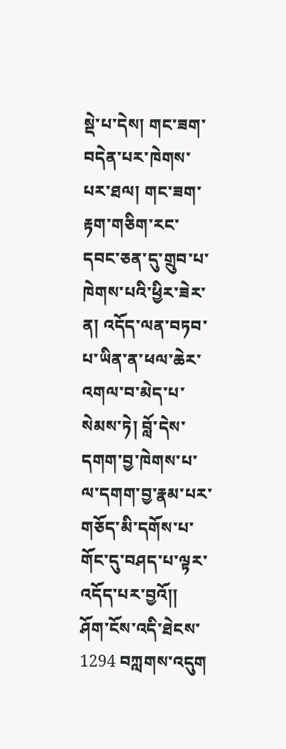སྡེ་པ་དེས། གང་ཟག་བདེན་པར་ཁེགས་པར་ཐལ། གང་ཟག་རྟག་གཅིག་རང་དབང་ཅན་དུ་གྲུབ་པ་ཁེགས་པའི་ཕྱིར་ཟེར་ན། འདོད་ལན་བཏབ་པ་ཡིན་ན་ཕལ་ཆེར་འགལ་བ་མེད་པ་སེམས་ཏེ། བློ་དེས་དགག་བྱ་ཁེགས་པ་ལ་དགག་བྱ་རྣམ་པར་གཅོད་མི་དགོས་པ་གོང་དུ་བཤད་པ་ལྟར་འདོད་པར་བྱའོ།།
ཤོག་ངོས་འདི་ཐེངས་ 1294 བཀླགས་འདུག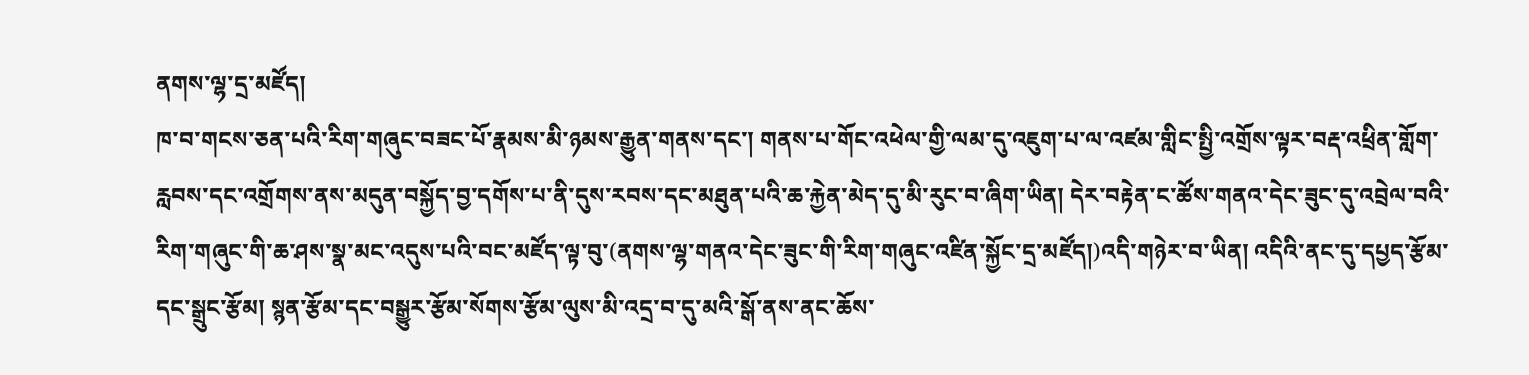ནགས་ལྷ་དྲ་མཛོད།
ཁ་བ་གངས་ཅན་པའི་རིག་གཞུང་བཟང་པོ་རྣམས་མི་ཉམས་རྒྱུན་གནས་དང་། གནས་པ་གོང་འཕེལ་གྱི་ལམ་དུ་འཇུག་པ་ལ་འཛམ་གླིང་སྤྱི་འགྲོས་ལྟར་བརྡ་འཕྲིན་གློག་རླབས་དང་འགྲོགས་ནས་མདུན་བསྐྱོད་བྱ་དགོས་པ་ནི་དུས་རབས་དང་མཐུན་པའི་ཆ་རྐྱེན་མེད་དུ་མི་རུང་བ་ཞིག་ཡིན། དེར་བརྟེན་ང་ཚོས་གནའ་དེང་ཟུང་དུ་འབྲེལ་བའི་རིག་གཞུང་གི་ཆ་ཤས་སྣ་མང་འདུས་པའི་བང་མཛོད་ལྟ་བུ་(ནགས་ལྷ་གནའ་དེང་ཟུང་གི་རིག་གཞུང་འཛིན་སྐྱོང་དྲ་མཛོད།)འདི་གཉེར་བ་ཡིན། འདིའི་ནང་དུ་དཔྱད་རྩོམ་དང་སྒྲུང་རྩོམ། སྙན་རྩོམ་དང་བསྒྱུར་རྩོམ་སོགས་རྩོམ་ལུས་མི་འདྲ་བ་དུ་མའི་སྒོ་ནས་ནང་ཆོས་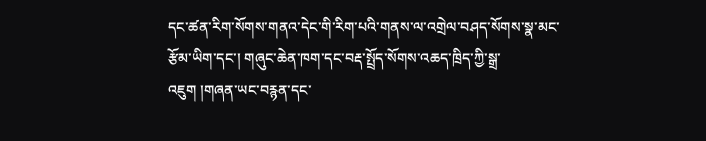དང་ཚན་རིག་སོགས་གནའ་དེང་གི་རིག་པའི་གནས་ལ་འགྲེལ་བཤད་སོགས་སྣ་མང་རྩོམ་ཡིག་དང་། གཞུང་ཆེན་ཁག་དང་བརྡ་སྤྲོད་སོགས་འཆད་ཁྲིད་ཀྱི་སྒྲ་འཇུག །གཞན་ཡང་བརྙན་དང་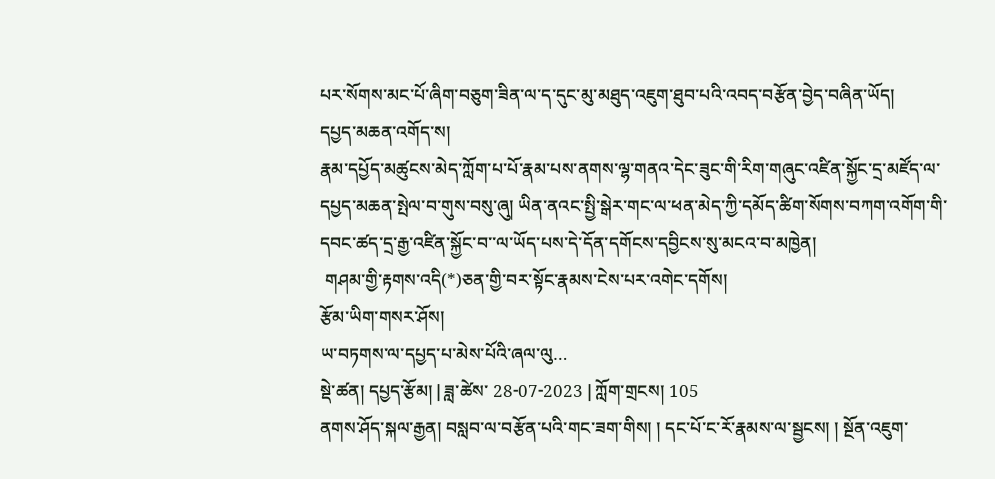པར་སོགས་མང་པོ་ཞིག་བཅུག་ཟིན་ལ་ད་དུང་མུ་མཐུད་འཇུག་ཐུབ་པའི་འབད་བརྩོན་བྱེད་བཞིན་ཡོད།
དཔྱད་མཆན་འགོད་ས།
རྣམ་དཔྱོད་མཚུངས་མེད་ཀློག་པ་པོ་རྣམ་པས་ནགས་ལྷ་གནའ་དེང་ཟུང་གི་རིག་གཞུང་འཛིན་སྐྱོང་དྲ་མཛོད་ལ་དཔྱད་མཆན་སྤེལ་བ་གུས་བསུ་ཞུ། ཡིན་ནའང་སྤྱི་སྒེར་གང་ལ་ཕན་མེད་ཀྱི་དམོད་ཚིག་སོགས་བཀག་འགོག་གི་དབང་ཚད་དྲ་རྒྱ་འཛིན་སྐྱོང་བ་་ལ་ཡོད་པས་དེ་དོན་དགོངས་དབྱིངས་སུ་མངའ་བ་མཁྱེན།
 གཤམ་གྱི་རྟགས་འདི(*)ཅན་གྱི་བར་སྟོང་རྣམས་ངེས་པར་འགེང་དགོས།
རྩོམ་ཡིག་གསར་ཤོས།
ཡ་བཏགས་ལ་དཔྱད་པ་མེས་པོའི་ཞལ་ལུ…
སྡེ་ཚན། དཔྱད་རྩོམ། | ཟླ་ཚེས་ 28-07-2023 | ཀློག་གྲངས། 105
ནགས་ཤོད་སྐལ་རྒྱན། བསླབ་ལ་བརྩོན་པའི་གང་ཟག་གིས། ། དང་པོ་ང་རོ་རྣམས་ལ་སྦྱངས། ། སྔོན་འཇུག་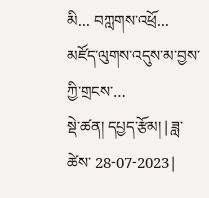མི... བཀླགས་འཕྲོ...
མཛོད་ལུགས་འདུས་མ་བྱས་ཀྱི་གྲངས་…
སྡེ་ཚན། དཔྱད་རྩོམ། | ཟླ་ཚེས་ 28-07-2023 |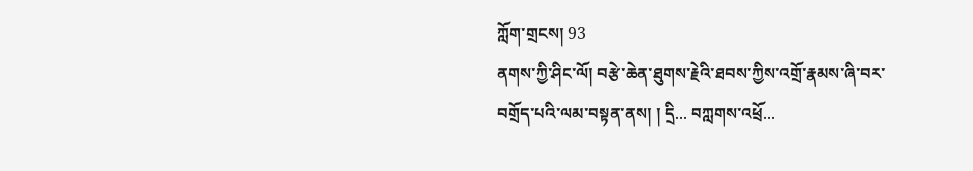ཀློག་གྲངས། 93
ནགས་ཀྱི་ཤིང་ལོ། བརྩེ་ཆེན་ཐུགས་རྗེའི་ཐབས་ཀྱིས་འགྲོ་རྣམས་ཞི་བར་བགྲོད་པའི་ལམ་བསྟན་ནས། ། དྲི... བཀླགས་འཕྲོ...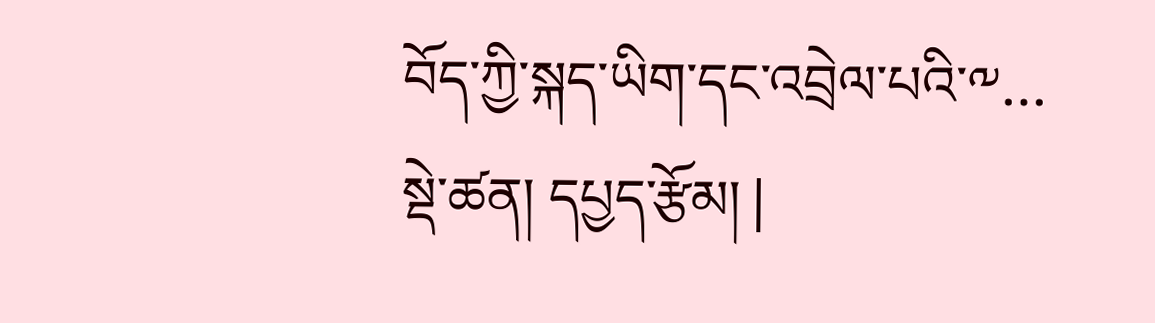བོད་ཀྱི་སྐད་ཡིག་དང་འབྲེལ་པའི་༸…
སྡེ་ཚན། དཔྱད་རྩོམ། |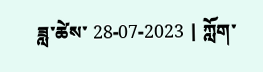ཟླ་ཚེས་ 28-07-2023 | ཀློག་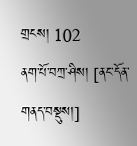གྲངས། 102
ནག་པོ་བཀྲ་ཤིས། [ནང་དོན་གནད་བསྡུས།]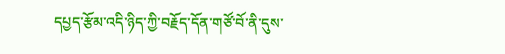དཔྱད་རྩོམ་འདི་ཉིད་ཀྱི་བརྗོད་དོན་གཙོ་བོ་ནི་དུས་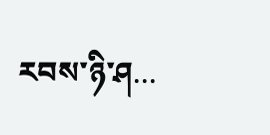རབས་ཉི་ཤ...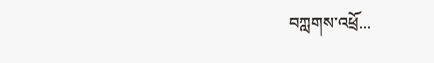བཀླགས་འཕྲོ...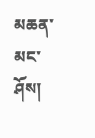མཆན་མང་ཤོས།